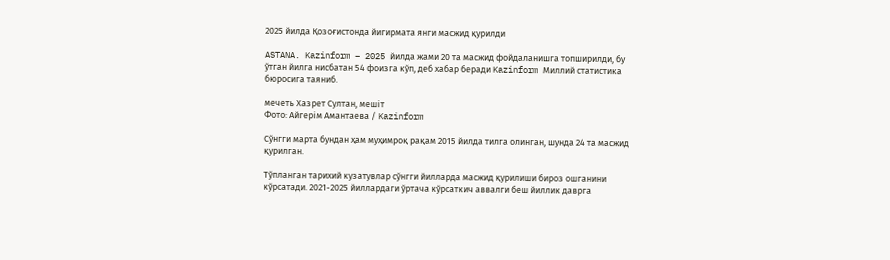2025 йилда Қозоғистонда йигирмата янги масжид қурилди

ASTANA. Kazinform – 2025 йилда жами 20 та масжид фойдаланишга топширилди, бу ўтган йилга нисбатан 54 фоизга кўп, деб хабар беради Kazinform Миллий статистика бюросига таяниб.

мечеть Хазрет Султан, мешіт
Фото: Айгерім Амантаева / Kazinform

Сўнгги марта бундан ҳам муҳимроқ рақам 2015 йилда тилга олинган, шунда 24 та масжид қурилган.

Тўпланган тарихий кузатувлар сўнгги йилларда масжид қурилиши бироз ошганини кўрсатади. 2021-2025 йиллардаги ўртача кўрсаткич аввалги беш йиллик даврга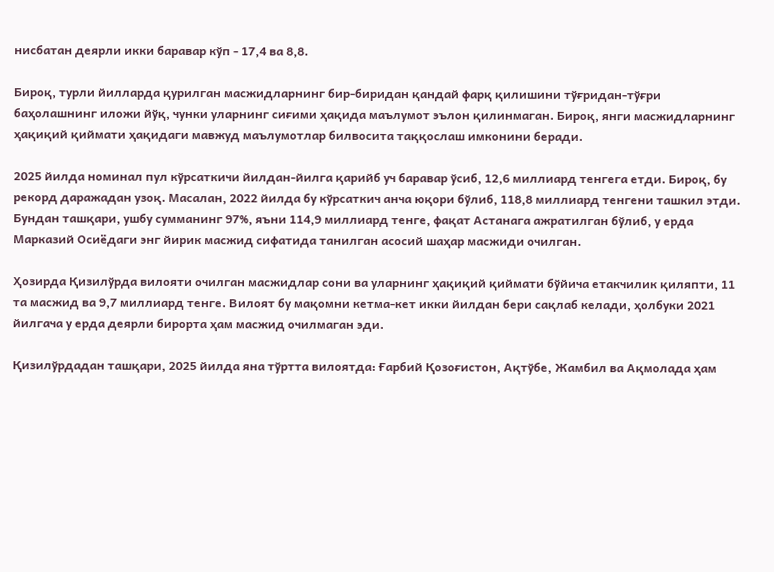нисбатан деярли икки баравар кўп - 17,4 ва 8,8.

Бироқ, турли йилларда қурилган масжидларнинг бир-биридан қандай фарқ қилишини тўғридан-тўғри баҳолашнинг иложи йўқ, чунки уларнинг сиғими ҳақида маълумот эълон қилинмаган. Бироқ, янги масжидларнинг ҳақиқий қиймати ҳақидаги мавжуд маълумотлар билвосита таққослаш имконини беради.

2025 йилда номинал пул кўрсаткичи йилдан-йилга қарийб уч баравар ўсиб, 12,6 миллиард тенгега етди. Бироқ, бу рекорд даражадан узоқ. Масалан, 2022 йилда бу кўрсаткич анча юқори бўлиб, 118,8 миллиард тенгени ташкил этди. Бундан ташқари, ушбу сумманинг 97%, яъни 114,9 миллиард тенге, фақат Астанага ажратилган бўлиб, у ерда Марказий Осиёдаги энг йирик масжид сифатида танилган асосий шаҳар масжиди очилган.

Ҳозирда Қизилўрда вилояти очилган масжидлар сони ва уларнинг ҳақиқий қиймати бўйича етакчилик қиляпти, 11 та масжид ва 9,7 миллиард тенге. Вилоят бу мақомни кетма-кет икки йилдан бери сақлаб келади, ҳолбуки 2021 йилгача у ерда деярли бирорта ҳам масжид очилмаган эди.

Қизилўрдадан ташқари, 2025 йилда яна тўртта вилоятда: Ғарбий Қозоғистон, Ақтўбе, Жамбил ва Ақмолада ҳам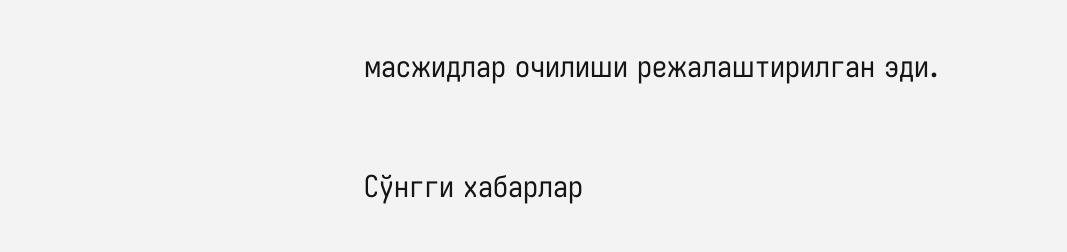масжидлар очилиши режалаштирилган эди.

Сўнгги хабарлар